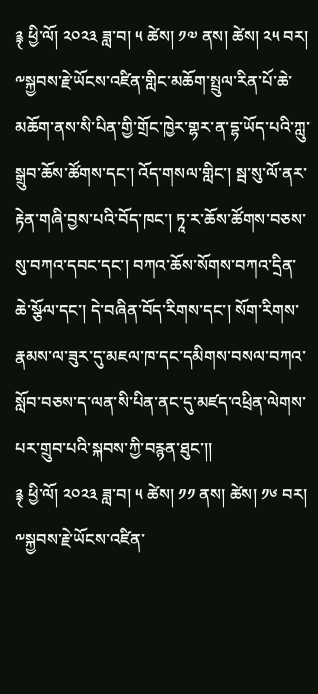࿑ ཕྱི་ལོ། ༢༠༢༣ ཟླ་བ། ༥ ཚེས། ༡༧ ནས། ཚེས། ༢༥ བར། ༸སྐྱབས་རྗེ་ཡོངས་འཛིན་གླིང་མཆོག་སྤྲུལ་རིན་པོ་ཆེ་མཆོག་ནས་སི་པིན་གྱི་གྲོང་ཁྱེར་གྷར་ན་དྷ་ཡོད་པའི་ཀླུ་སྒྲུབ་ཆོས་ཚོགས་དང་། འོད་གསལ་གླིང་། སྦ་སུ་ལོ་ནར་རྟེན་གཞི་བྱས་པའི་བོད་ཁང་། ཏཱ་ར་ཆོས་ཚོགས་བཅས་སུ་བཀའ་དབང་དང་། བཀའ་ཆོས་སོགས་བཀའ་དྲིན་ཆེ་སྩོལ་དང་། དེ་བཞིན་བོད་རིགས་དང་། སོག་རིགས་རྣམས་ལ་ཟུར་དུ་མཇལ་ཁ་དང་དམིགས་བསལ་བཀའ་སློབ་བཅས་ད་ལན་སི་པིན་ནང་དུ་མཛད་འཕྲིན་ལེགས་པར་གྲུབ་པའི་སྐབས་ཀྱི་བརྙན་ཐུང་།།
࿑ ཕྱི་ལོ། ༢༠༢༣ ཟླ་བ། ༥ ཚེས། ༡༡ ནས། ཚེས། ༡༦ བར། ༸སྐྱབས་རྗེ་ཡོངས་འཛིན་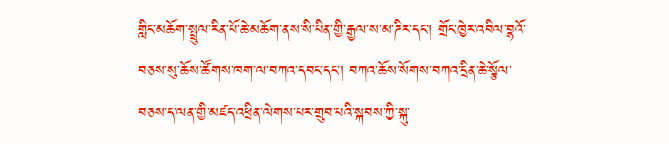གླིང་མཆོག་སྤྲུལ་རིན་པོ་ཆེ་མཆོག་ནས་སི་པིན་གྱི་རྒྱལ་ས་མ་ཌིར་དང་། གྲོང་ཁྱེར་འབིལ་བྷའོ་བཅས་སུ་ཆོས་ཚོགས་ཁག་ལ་བཀའ་དབང་དང་། བཀའ་ཆོས་སོགས་བཀའ་དྲིན་ཆེ་སྩོལ་བཅས་ད་ལན་གྱི་མཛད་འཕྲིན་ལེགས་པར་གྲུབ་པའི་སྐབས་ཀྱི་སྐུ་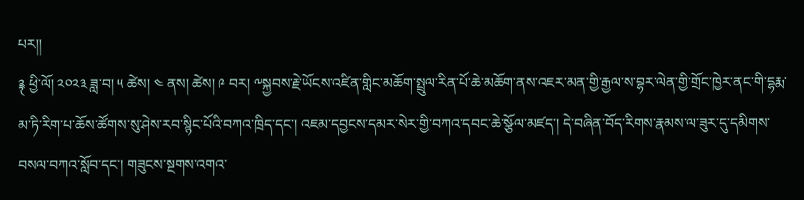པར།།
࿑ ཕྱི་ལོ། ༢༠༢༣ ཟླ་བ། ༥ ཚེས། ༤ ནས། ཚེས། ༩ བར། ༸སྐྱབས་རྗེ་ཡོངས་འཛིན་གླིང་མཆོག་སྤྲུལ་རིན་པོ་ཆེ་མཆོག་ནས་འཇར་མན་གྱི་རྒྱལ་ས་བྷར་ལེན་གྱི་གྲོང་ཁྱེར་ནང་གི་དྷརྨ་མ་ཏི་རིག་པ་ཆོས་ཚོགས་སུ་ཤེས་རབ་སྙིང་པོའི་བཀའ་ཁྲིད་དང་། འཇམ་དབྱངས་དམར་སེར་གྱི་བཀའ་དབང་ཆེ་སྩོལ་མཛད་། དེ་བཞིན་བོད་རིགས་རྣམས་ལ་ཟུར་དུ་དམིགས་བསལ་བཀའ་སློབ་དང་། གཟུངས་སྔགས་འགའ་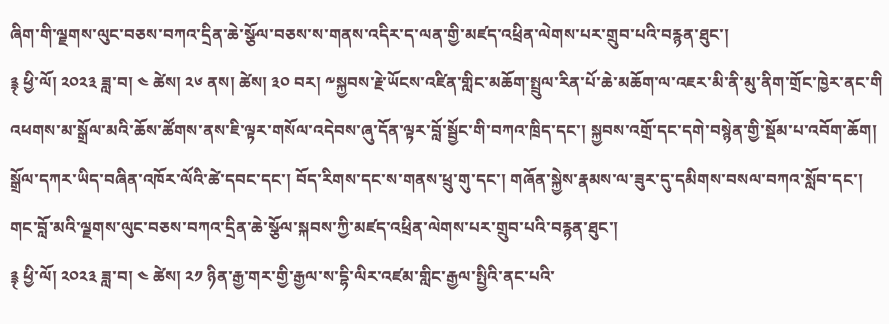ཞིག་གི་ལྗགས་ལུང་བཅས་བཀའ་དྲིན་ཆེ་སྩོལ་བཅས་ས་གནས་འདིར་ད་ལན་གྱི་མཛད་འཕྲིན་ལེགས་པར་གྲུབ་པའི་བརྙན་ཐུང་།
࿑ ཕྱི་ལོ། ༢༠༢༣ ཟླ་བ། ༤ ཚེས། ༢༦ ནས། ཚེས། ༣༠ བར། ༸སྐྱབས་རྗེ་ཡོངས་འཛིན་གླིང་མཆོག་སྤྲུལ་རིན་པོ་ཆེ་མཆོག་ལ་འཇར་མི་ནི་མུ་ནིག་གྲོང་ཁྱེར་ནང་གི འཕགས་མ་སྒྲོལ་མའི་ཆོས་ཚོགས་ནས་ཇི་ལྟར་གསོལ་འདེབས་ཞུ་དོན་ལྟར་བློ་སྦྱོང་གི་བཀའ་ཁྲིད་དང་། སྐྱབས་འགྲོ་དང་དགེ་བསྙེན་གྱི་སྡོམ་པ་འབོག་ཆོག། སྒྲོལ་དཀར་ཡིད་བཞིན་འཁོར་ལོའི་ཚེ་དབང་དང་། བོད་རིགས་དང་ས་གནས་ཕྲུ་གུ་དང་། གཞོན་སྐྱེས་རྣམས་ལ་ཟུར་དུ་དམིགས་བསལ་བཀའ་སློབ་དང་། གང་བློ་མའི་ལྗགས་ལུང་བཅས་བཀའ་དྲིན་ཆེ་སྩོལ་སྐབས་ཀྱི་མཛད་འཕྲིན་ལེགས་པར་གྲུབ་པའི་བརྙན་ཐུང་།
࿑ ཕྱི་ལོ། ༢༠༢༣ ཟླ་བ། ༤ ཚེས། ༢༡ ཉིན་རྒྱ་གར་གྱི་རྒྱལ་ས་དྷི་ལིར་འཛམ་གླིང་རྒྱལ་སྤྱིའི་ནང་པའི་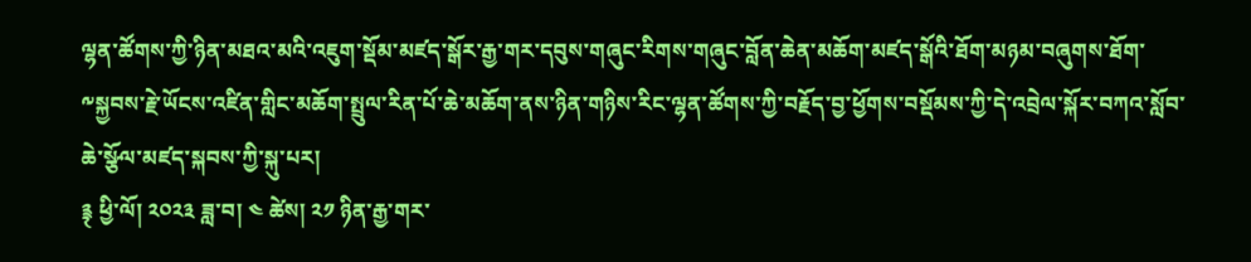ལྷན་ཚོགས་ཀྱི་ཉིན་མཐའ་མའི་འཇུག་སྡོམ་མཛད་སྒོར་རྒྱ་གར་དབུས་གཞུང་རིགས་གཞུང་བློན་ཆེན་མཆོག་མཛད་སྒོའི་ཐོག་མཉམ་བཞུགས་ཐོག་༸སྐྱབས་རྗེ་ཡོངས་འཛིན་གླིང་མཆོག་སྤྲུལ་རིན་པོ་ཆེ་མཆོག་ནས་ཉིན་གཉིས་རིང་ལྷན་ཚོགས་ཀྱི་བརྗོད་བྱ་ཕྱོགས་བསྡོམས་ཀྱི་དེ་འབྲེལ་སྐོར་བཀའ་སློབ་ཆེ་སྩོལ་མཛད་སྐབས་ཀྱི་སྐུ་པར།
࿑ ཕྱི་ལོ། ༢༠༢༣ ཟླ་བ། ༤ ཚེས། ༢༡ ཉིན་རྒྱ་གར་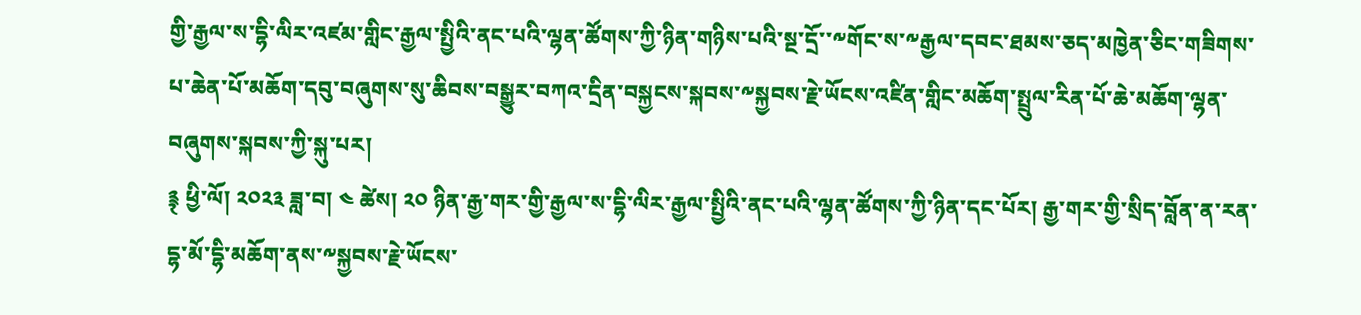གྱི་རྒྱལ་ས་དྷི་ལིར་འཛམ་གླིང་རྒྱལ་སྤྱིའི་ནང་པའི་ལྷན་ཚོགས་ཀྱི་ཉིན་གཉིས་པའི་སྔ་དྲོ་་༸གོང་ས་༸རྒྱལ་དབང་ཐམས་ཅད་མཁྱེན་ཅིང་གཟིགས་པ་ཆེན་པོ་མཆོག་དབུ་བཞུགས་སུ་ཆིབས་བསྒྱུར་བཀའ་དྲིན་བསྐྱངས་སྐབས་༸སྐྱབས་རྗེ་ཡོངས་འཛིན་གླིང་མཆོག་སྤྲུལ་རིན་པོ་ཆེ་མཆོག་ལྷན་བཞུགས་སྐབས་ཀྱི་སྐུ་པར།
࿑ ཕྱི་ལོ། ༢༠༢༣ ཟླ་བ། ༤ ཚེས། ༢༠ ཉིན་རྒྱ་གར་གྱི་རྒྱལ་ས་དྷི་ལིར་རྒྱལ་སྤྱིའི་ནང་པའི་ལྷན་ཚོགས་ཀྱི་ཉིན་དང་པོར། རྒྱ་གར་གྱི་སྲིད་བློན་ན་རན་དྷ་མོ་དྷི་མཆོག་ནས་༸སྐྱབས་རྗེ་ཡོངས་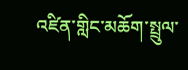འཛིན་གླིང་མཆོག་སྤྲུལ་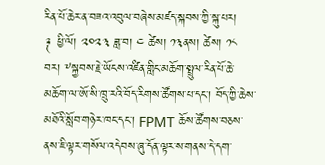རིན་པོ་ཆེར་ན་བཟའ་འབུལ་བཞེས་མཛད་སྐབས་ཀྱི་སྐུ་པར།
࿑ ཕྱི་ལོ། ༢༠༢༣ ཟླ་བ། ༤ ཚེས། ༡༣ནས། ཚེས། ༡༨ བར། ༸སྐྱབས་རྗེ་ཡོངས་འཛིན་གླིང་མཆོག་སྤྲུལ་རིན་པོ་ཆེ་མཆོག་ལ་ཨོ་སི་ཁྲུ་རའི་བོད་རིགས་ཚོགས་པ་དང་། བོད་ཀྱི་ཆེས་མཐོའི་སློབ་གཉེར་ཁང་དང་། FPMT ཆོས་ཚོགས་བཅས་ནས་ཇི་ལྟར་གསོལ་འདེབས་ཞུ་དོན་ལྟར་ས་གནས་དེ་དག་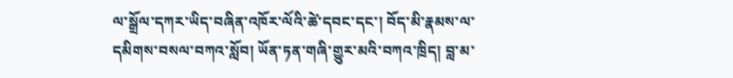ལ་སྒྲོལ་དཀར་ཡིད་བཞིན་འཁོར་ལོའི་ཚེ་དབང་དང་། བོད་མི་རྣམས་ལ་དམིགས་བསལ་བཀའ་སློབ། ཡོན་ཏན་གཞི་གྱུར་མའི་བཀའ་ཁྲིད། བླ་མ་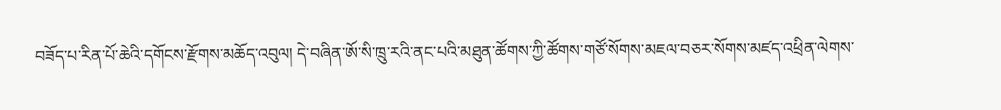བཟོད་པ་རིན་པོ་ཆེའི་དགོངས་རྫོགས་མཆོད་འབུལ། དེ་བཞིན་ཨོ་སི་ཁྲུ་རའི་ནང་པའི་མཐུན་ཚོགས་ཀྱི་ཚོགས་གཙོ་སོགས་མཇལ་བཅར་སོགས་མཛད་འཕྲིན་ལེགས་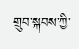གྲུབ་སྐབས་ཀྱི་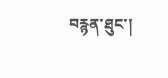བརྙན་ཐུང་།